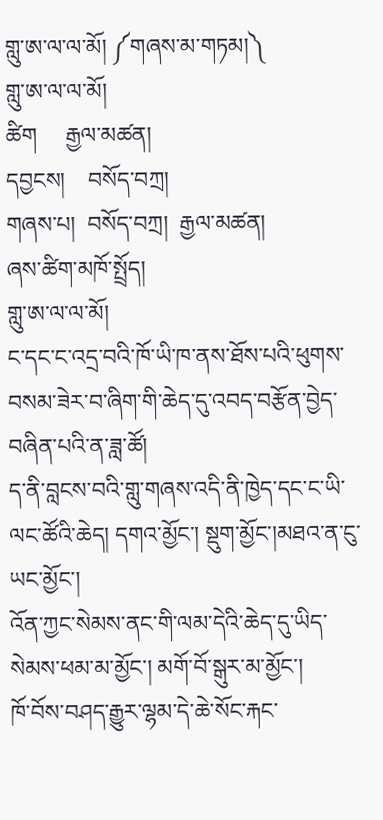གླུ་ཨ་ལ་ལ་མོ། ༼གཞས་མ་གཏམ།༽
གླུ་ཨ་ལ་ལ་མོ།
ཚིག     རྒྱལ་མཚན།
དབྱངས།    བསོད་བཀྲ།
གཞས་པ།  བསོད་བཀྲ།  རྒྱལ་མཚན།
ཞས་ཚིག་མཁོ་སྤྲོད།
གླུ་ཨ་ལ་ལ་མོ།
ང་དང་ང་འདྲ་བའི་ཁོ་ཡི་ཁ་ནས་ཐོས་པའི་ཕུགས་བསམ་ཟེར་བ་ཞིག་གི་ཆེད་དུ་འབད་བརྩོན་བྱེད་བཞིན་པའི་ན་ཟླ་ཚོ།
ད་ནི་བླངས་བའི་གླུ་གཞས་འདི་ནི་ཁྱེད་དང་ང་ཡི་ལང་ཚོའི་ཆེད། དགའ་མྱོང་། སྡུག་མྱོང་།མཐའ་ན་ངུ་ཡང་མྱོང་།
འོན་ཀྱང་སེམས་ནང་གི་ལམ་དེའི་ཆེད་དུ་ཡིད་སེམས་ཕམ་མ་མྱོང་། མགོ་བོ་སྒུར་མ་མྱོང་།
ཁོ་བོས་བཤད་རྒྱུར་ལྷམ་དེ་ཆེ་སོང་རྐང་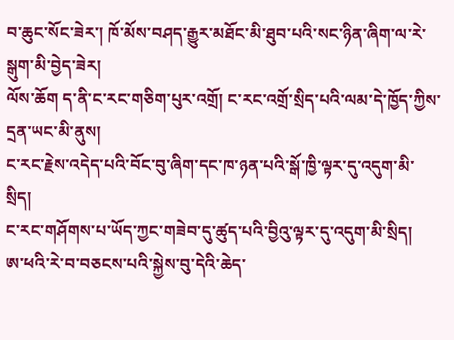བ་ཆུང་སོང་ཟེར་། ཁོ་མོས་བཤད་རྒྱུར་མཐོང་མི་ཐུབ་པའི་སང་ཉིན་ཞིག་ལ་རེ་སྒུག་མི་བྱེད་ཟེར།
ལོས་ཆོག ད་ནི་ང་རང་གཅིག་པུར་འགྲོ། ང་རང་འགྲོ་སྲིད་པའི་ལམ་དེ་ཁྱོད་ཀྱིས་དྲན་ཡང་མི་ནུས།
ང་རང་རྗེས་འདེད་པའི་བོང་བུ་ཞིག་དང་ཁ་ཉན་པའི་སྒོ་ཁྱི་ལྟར་དུ་འདུག་མི་སྲིད།
ང་རང་གཤོགས་པ་ཡོད་ཀྱང་གཟེབ་དུ་ཚུད་པའི་བྱིའུ་ལྟར་དུ་འདུག་མི་སྲིད།
ཨ་ཕའི་རེ་བ་བཅངས་པའི་སྐྱེས་བུ་དེའི་ཆེད་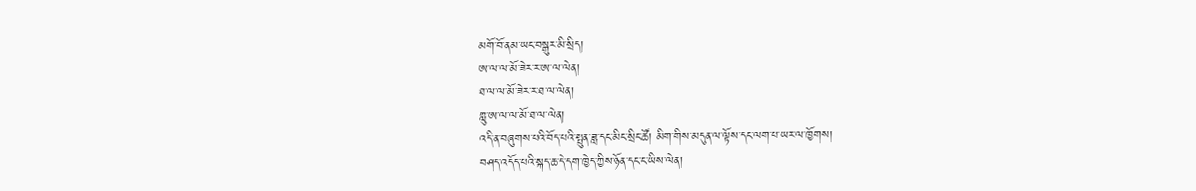མགོ་བོ་ནམ་ཡང་བསྒུར་མི་སྲིད།
ཨ་ལ་ལ་མོ་ཟེར་ར་ཨ་ལ་ལེན།
ཐ་ལ་ལ་མོ་ཟེར་ར་ཐ་ལ་ལེན།
གླུ་ཨ་ལ་ལ་མོ་ཐ་ལ་ལེན།
འདི་ན་བཞུགས་པའི་བོད་པའི་སྤུན་ཟླ་དང་མིང་སྲིང་ཚོ། མིག་གིས་མདུན་ལ་ལྟོས་དང་ལག་པ་ཡར་ལ་ཁྱོགས།
བཤད་འདོད་པའི་སྐད་ཆ་དེ་དག་ཁྱེད་ཀྱིས་ཉོན་དང་ང་ཡིས་ལེན།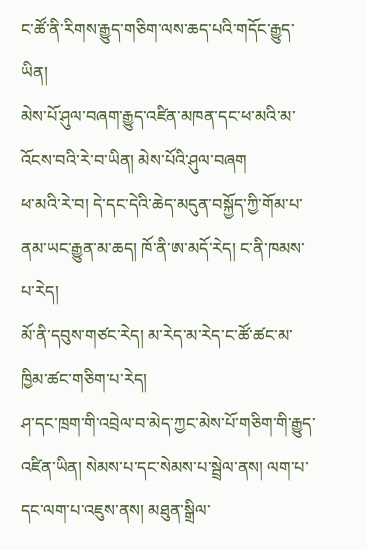ང་ཚོ་ནི་རིགས་རྒྱུད་གཅིག་ལས་ཆད་པའི་གདོང་རྒྱུད་ཡིན།
མེས་པོ་ཤུལ་བཞག་རྒྱུད་འཛིན་མཁན་དང་ཕ་མའི་མ་འོངས་བའི་རེ་བ་ཡིན། མེས་པོའི་ཤུལ་བཞག
ཕ་མའི་རེ་བ། དེ་དང་དེའི་ཆེད་མདུན་བསྐྱོད་ཀྱི་གོམ་པ་ནམ་ཡང་རྒྱུན་མ་ཆད། ཁོ་ནི་ཨ་མདོ་རེད། ང་ནི་ཁམས་པ་རེད།
མོ་ནི་དབུས་གཙང་རེད། མ་རེད་མ་རེད་ང་ཚོ་ཚང་མ་ཁྱིམ་ཚང་གཅིག་པ་རེད།
ཤ་དང་ཁྲག་གི་འབྲེལ་བ་མེད་ཀྱང་མེས་པོ་གཅིག་གི་རྒྱུད་འཛིན་ཡིན། སེམས་པ་དང་སེམས་པ་སྦྲེལ་ནས། ལག་པ་དང་ལག་པ་འཇུས་ནས། མཐུན་སྒྲིལ་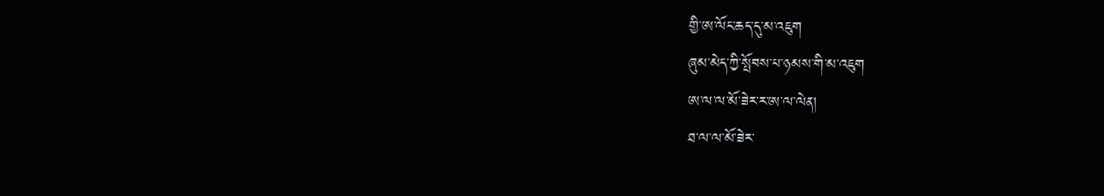གྱི་ཨ་ལོང་ཆད་དུ་མ་འཇུག
ཞུམ་མེད་ཀྱི་སྤོབས་པ་ཉམས་གི་མ་འཇུག
ཨ་ལ་ལ་མོ་ཟེར་ར་ཨ་ལ་ལེན།
ཐ་ལ་ལ་མོ་ཟེར་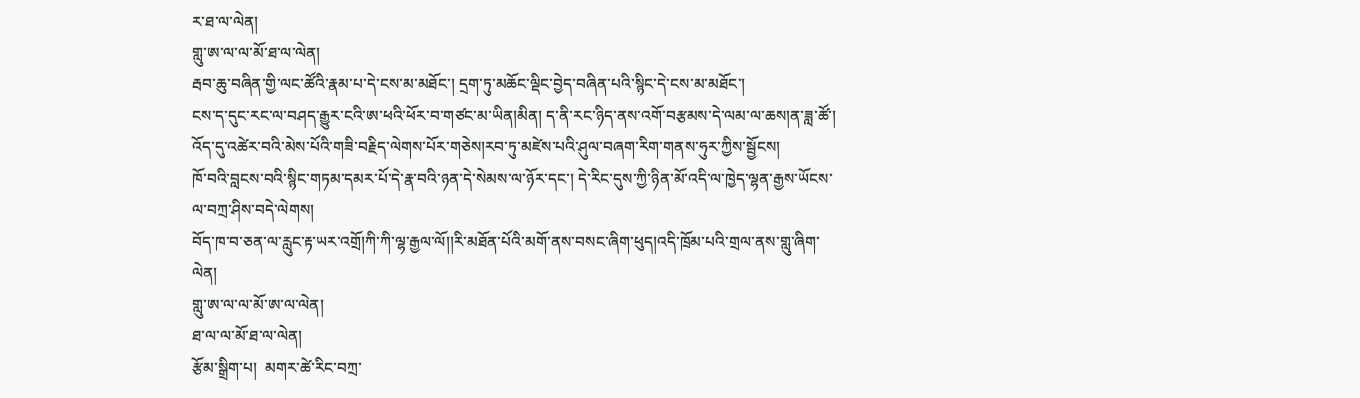ར་ཐ་ལ་ལེན།
གླུ་ཨ་ལ་ལ་མོ་ཐ་ལ་ལེན།
རྦབ་ཆུ་བཞིན་གྱི་ལང་ཚོའི་རྣམ་པ་དེ་ངས་མ་མཐོང་། དྲག་ཏུ་མཆོང་ལྡིང་བྱེད་བཞིན་པའི་སྙིང་དེ་ངས་མ་མཐོང་།
ངས་ད་དུང་རང་ལ་བཤད་རྒྱུར་ངའི་ཨ་ཕའི་ཕོར་བ་གཙང་མ་ཡིན།མིན། ད་ནི་རང་ཉིད་ནས་འགོ་བརྩམས་དེ་ལམ་ལ་ཆས།ན་ཟླ་ཚོ་།
འོད་དུ་འཚེར་བའི་མེས་པོའི་གཟི་བརྗིད་ལེགས་པོར་གཅེས།རབ་ཏུ་མཛེས་པའི་ཤུལ་བཞག་རིག་གནས་ཧུར་ཀྱིས་སྦྱོངས།
ཁོ་བའི་བླངས་བའི་སྙིང་གཏམ་དམར་པོ་དེ་རྣ་བའི་ཉན་དེ་སེམས་ལ་ཉོར་དང་། དེ་རིང་དུས་ཀྱི་ཉིན་མོ་འདི་ལ་ཁྱེད་ལྷན་རྒྱས་ཡོངས་ལ་བཀྲ་ཤིས་བདེ་ལེགས།
བོད་ཁ་བ་ཅན་ལ་རླུང་རྟ་ཡར་འགྲོ།ཀི་ཀི་ལྷ་རྒྱལ་ལོ།།རི་མཐོན་པོའི་མགོ་ནས་བསང་ཞིག་ཕུད།འདི་ཁྲོམ་པའི་གྲལ་ནས་གླུ་ཞིག་ལེན།
གླུ་ཨ་ལ་ལ་མོ་ཨ་ལ་ལེན།
ཐ་ལ་ལ་མོ་ཐ་ལ་ལེན།
རྩོམ་སྒྲིག་པ།  མགར་ཚེ་རིང་བཀྲ་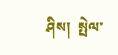ཤིས།  སྤེལ་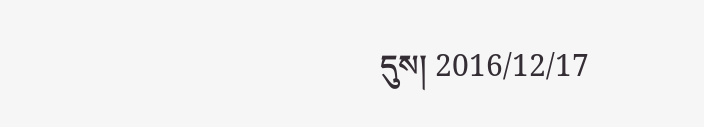དུས། 2016/12/17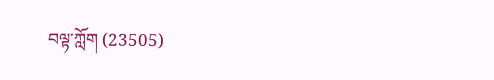བལྟ་ཀློག (23505)